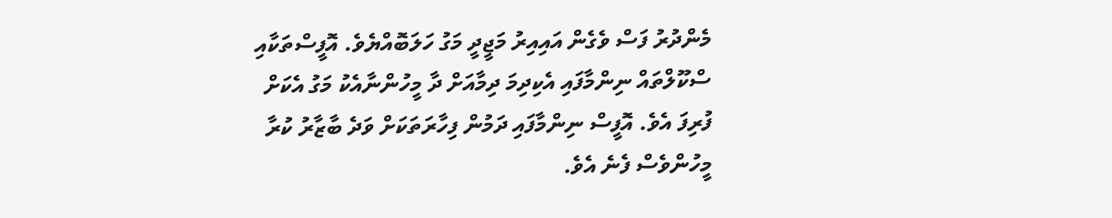މެންދުރު ފަސް ވެގެން އައިއިރު މަޖީދީ މަގު ހަލަބޮއްޔެވެ. އޮފީސްތަކާއި ސްކޫލްތައް ނިންމާފައި އެކިދިމަ ދިމާއަށް ދާ މީހުންނާއެކު މަގު އެކަށް ފުރިފަ އެވެ. އޮފީސް ނިންމާފައި ދަމުން ފިހާރަތަކަށް ވަދެ ބާޒާރު ކުރާ މީހުންވެސް ފެނެ އެވެ.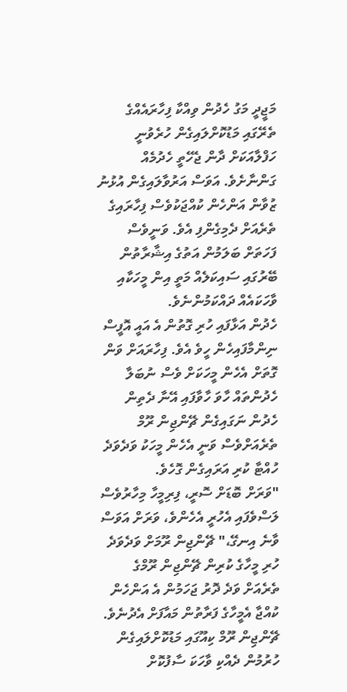މަޖީދީ މަގު ހެދުން ވިއްކާ ފިހާރައެއްގެ ތެރޭގައި މަޑުކޮށްލައިގެން ހުރެވުނީ ހަފްލާއަކަށް ދާން ޖެހޭތީ ހެދުމެއް ގަންނާށެވެ. އަވަސް އަރުވާލައިގެން އުޅުނު ޒުވާން އަންހެން ކުއްޖަކުވެސް ފިހާރައިގެ ތެރެއަށް ދެމިގެންފި އެވެ. ވަނީވެސް ފަހަތަށް ބަލަމުން އަތުގެ އިޝާރާތުން ބޭރުގައި ސައިކަލެއް މަތީ އިން މީހަކާއި ވާހަކައެއް ދައްކަމުންނެވެ.
ހެދުން އަޅާފައި ހުރި ގޮތުން އެ އައީ އޮފީސް ނިންމާފައިހެން ހީވެ އެވެ. ފިހާރައަށް ވަން ގޮތަށް އެހެން މީހަކަށް ވެސް ނުބަލާ ހެދުންތައް ހާވަ ހާވާފައި އޭނާ ދެތިން ހެދުން ނަގައިގެން ޗޭންޖިން ރޫމް ތެރެއަށްވެސް ވަނީ އެހެން މީހަކު ވަދެވަދެ ހުއްޓާ ކުރި އަރައިގެން ގޮހެވެ.
"ވަރަށް ބޮޑަށް ސޮރީ، ފިރިމީހާ މިހާރުވެސް ލަސްވެފައި އެހުރީ އެހެންވެ، ވަރަށް އަވަސް ވާނެ އިނގޭ،" ޗޭންޖިން ރޫމަށް ވަދެވަދެ ހުރި މީހާގެ ކުރިން ޗޭންޖިން ރޫމްގެ ތެރެއަށް ވަދެ ދޮރު ޖަހަމުން އެ އަންހެން ކުއްޖާ އެމީހާގެ ފަރާތުން މައާފަށް އެދުނެވެ.
ޗޭންޖިން ރޫމް ކިއޫގައި މަޑުކޮށްލައިގެން ހުރުމުން ދެއްކި ވާހަކަ ސާފުކޮށް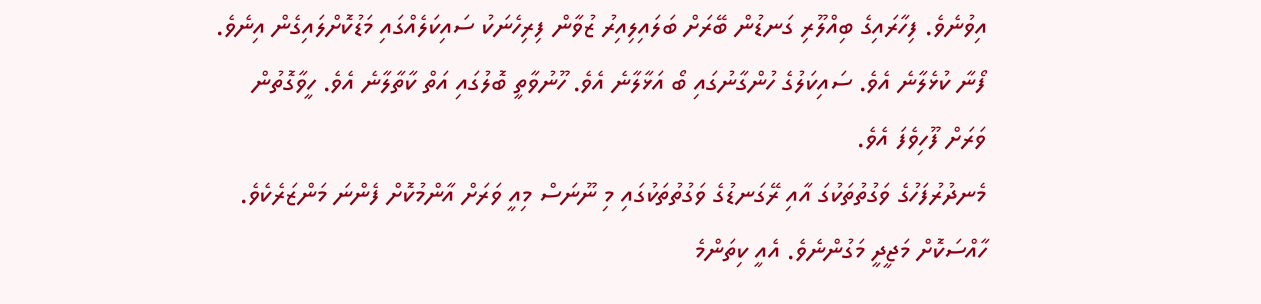އިވުނެވެ. ފިހާރައިގެ ބިއްލޫރި ގަނޑުން ބޭރަށް ބަލައިލިއިރު ޒުވާން ފިރިހެނަކު ސައިކަލެއްގައި މަޑުކޮށްލައިގެން އިނެވެ. ފޯނާ ކުޅެލާނެ އެވެ. ސައިކަލުގެ ހުންގާނުގައި ބޯ އަޅާލާނެ އެވެ. ހޫނުވާތީ ބޮލުގައި އަތް ކާތާލާނެ އެވެ. ހީވާގޮތުން ވަރަށް ފޫހިވެފަ އެވެ.
މެނދުރުފަހުގެ ވަގުތުތަކުގަ އާއި ރޭގަނޑުގެ ވަގުތުތަކުގައި މި ނޫނަސް މިއީ ވަރަށް އާންމުކޮށް ފެންނަ މަންޒަރެކެވެ. ހާއްސަކޮށް މަޖީދީ މަގުންނެވެ. އެއީ ކިތަންމެ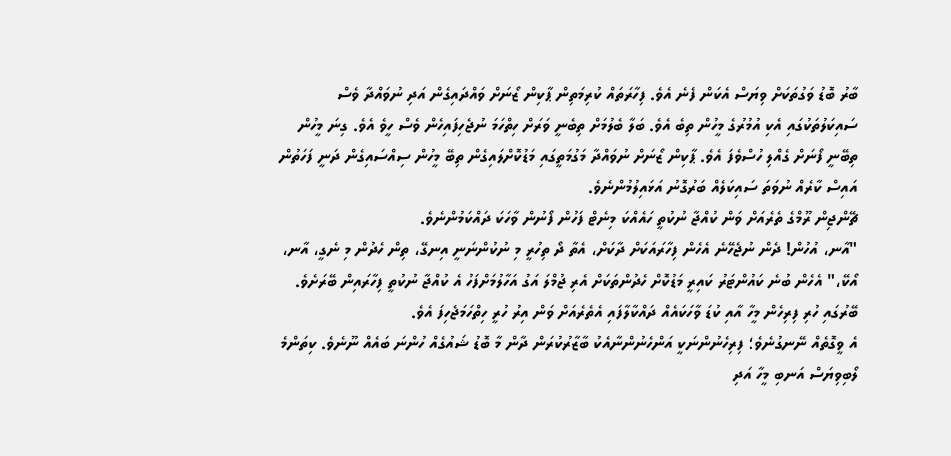ބާރު ބޮޑު ވަގުތަކަށް ވިޔަސް އެކަން ފެނެ އެވެ. ފިހާރަތައް ކުރިމަތިން ޕާކިން ޒޯނަށް ވައްދައިގެން އަދި ނުވައްދާ ވެސް ސައިކަލުތަކުގައި އެކި އުމުރުގެ މީހުން ތިބެ އެވެ. ބަލާ ބެލުމަށް ތިބެނީ ވަރަށް ހިތްހަމަ ނުޖެހިފައިހެން ވެސް ހީވެ އެވެ. ގިނަ މީހުން ތިބޭނީ ފޯނަށް ގެއްލި ހުސްވެފަ އެވެ. ޕާކިން ޒޯނަށް ނުވައްދާ މަގުމަތީގައި މަޑުކޮށްލައިގެން ތިބޭ މީހުން ސިއްސައިގެން ދަނީ ފަހަތުން އައިސް ކާރެއް ނުވަތަ ސައިކަލެއް ބަރުގޮނު އަޅައިލުމުންނެވެ.
ޗޭންޖިން ރޫމްގެ ތެރެއަށް ވަން ކުއްޖާ ނުކުތީ ހައެއްކަ މިނެޓް ފަހުން ފޯނުން ވާހަކަ ދައްކަމުންނެވެ.
"އާނ، އުހުން! ދެން ނުޖެހޭނެ އެހެން ފިހާރައަކަށް ދާކަށް، އެތާ ދޯ ތިހުރީ މި ނުކުންނަނީ އިނގޭ، ތިން ހެދުން މި ނެގީ، އާނ، އޯކޭ،" އެހެން ބުނެ ކައުންޓަރު ކައިރީ މަޑުކޮށް ހެދުންތަކަށް އެރި ޖުމްލަ އަގު އަހާލުމަށްފަހު އެ ކުއްޖާ ނުކުތީ ފިހާރައިން ބޭރަށެވެ. ބޭރުގައި ހުރި ފިރިހެން މީހާ އާއި ކުޑަ ވާހަކައެއް ދައްކާލާފައި އެތެރެއަށް ވަން އިރު ހުރީ ހިތްހަމަޖެހިފަ އެވެ.
އެ ވީގޮތެއް ނޭނގުނެވެ؛ ފިރިހެނުންނަކީ އަންހެނުންނާއެކު ބާޒާރުކުރަން ދާން މާ ބޮޑު ޝައުގެއް ހުންނަ ބައެއް ނޫނެވެ. ކިތަންމެ ލޯބިވިޔަސް އަނބި މީހާ އަދި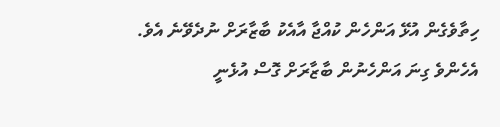ހިތާވެގެން އުޅޭ އަންހެން ކުއްޖާ އާއެކު ބާޒާރަށް ނުދެވޭނެ އެވެ. އެހެންވެ ގިނަ އަންހެނުން ބާޒާރަށް ގޮސް އުޅެނީ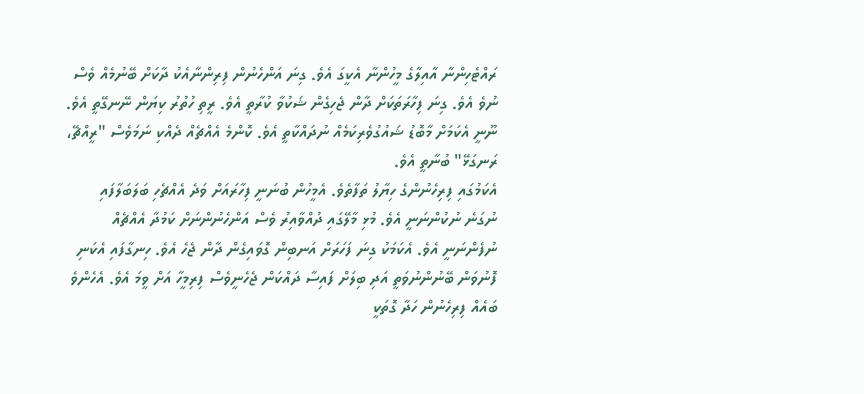ރައްޓެހިންނާ އާއިލާގެ މީހުންނާ އެކީގަ އެވެ. ގިނަ އަންހެނުން ފިރިންނާއެކު ދާކަށް ބޭނުމެއް ވެސް ނުވެ އެވެ. ގިނަ ފިހާރަތަކަށް ދާން ޖެހިގެން ޝަކުވާ ކުރާތީ އެވެ. ރީތި ހުތުރު ކިޔަން ނޭނގޭތީ އެވެ. ނޫނީ އެކަމަށް މާބޮޑު ޝައުގުވެރިކަމެއް ނުދައްކާތީ އެވެ. ކޮންމެ އެއްޗެއް ދެއްކި ނަމަވެސް "ރީއްޗޭ، ރަނގަޅޭ" ބުނާތީ އެވެ.
އެކަމުގައި ފިރިހެނުންގެ ހިޔާލު ތަފާތެވެ. އެމީހުން ބުނަނީ ފިހާރައަށް ވަދެ އެއްޗެހި ބަލަބަލާފައި ނުގަނެ ނުކުންނަނީ އެވެ. މުޅި މާލޭގައި ދުއްވާއިރު ވެސް އަންހެނުންނަށް ކަމުދާ އެއްޗެއް ނުފެންނަނީ އެވެ. އެކަމަކު ގިނަ ފަހަރަށް އަނބިން ގޮވައިގެން ދާން ޖެހެ އެވެ. ހިނގާފައި އެކަނި ފޮނުވަން ބޭނުންނުވަތީ އަދި ބިލަށް ފައިސާ ދައްކަން ޖެހެނީވެސް ފިރިމީހާ އަށް ވީމަ އެވެ. އެހެންވެ ބައެއް ފިރިހެނުން ހަދާ ގޮތަކީ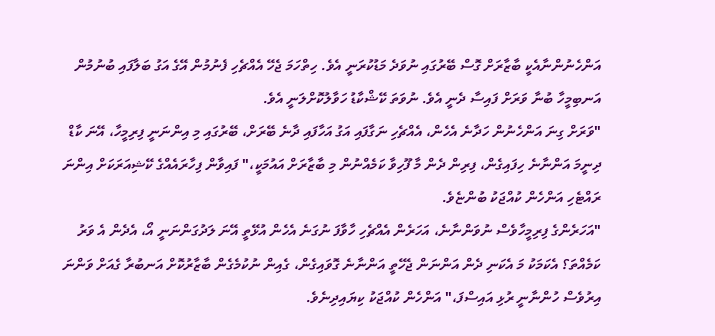އަންހެނުންނާއެކީ ބާޒާރަށް ގޮސް ބޭރުގައި ނުވަދެ މަޑުކުރަނީ އެވެ. ހިތްހަމަ ޖެހޭ އެއްޗެހި ފެނުމުން އޭގެ އަގު ބަލާފައި ބުނުމުން އަނބިމީހާ ބުނާ ވަރަށް ފައިސާ ދެނީ އެވެ. ނުވަތަ ކޭޝްކާޑު ހަވާލުކޮށްލަނީ އެވެ.
"ވަރަށް ގިނަ އަންހެނުން ހަދާނެ އެހެން، އެއްޗެހި ނަގާފައި އަގު އަހާފައި ދާނެ ބޭރަށް، ބޭރުގައި މި އިންނަނީ ފިރިމީހާ، އޭނަ ކާޑް ދިނީމަ އަންނާނެ ހިފައިގެން، ފިރިން ދެން މާ ފޫހިވާ ކަމެއްނުން މި ބާޒާރަށް އައުމަކީ،" ފައިވާން ފިހާރައެއްގެ ކޭޝިއަރަކަށް އިންނަ ރައްޓެހި އަންހެން ކުއްޖަކު ބުންޏެވެ.
"އަހަރެންގެ ފިރިމީހާވެސް ނުވަންނާނެ، އަހަރެން އެއްޗެހި ހާވާފަ ނުގަނެ އެހެން އުޅޭތީ އޭނަ ލަދުގަންނަނީ އޯ، އެދެން އެ ވަރު ކަމެއްތަ؟ އެކަމަކު މަ އެކަނި ދެން އަންނަން ޖެހޭތީ އަންނާނެ ގޮވައިގެން، ގެއިން ނުކުމެގެން ބާޒާރުކޮށް އަނބުރާ ގެއަށް ވަންނަ އިރުވެސް ހުންނާނީ ރުޅި އައިސްފަ،" އަންހެން ކުއްޖަކު ކިޔައިދިނެވެ.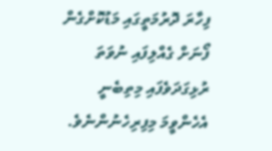ފިހާރަ ދޮރުމަތީގައި މަޑުކޮށްގެން ފޯނަށް ގެއްލިފައި ނުވަތަ ރުޅިގަދަވެފައި މިތިބެނީ އެހެންވީމަ މިފިރިހެނުންނެވެ.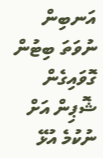އަނބިން ނުވަތަ ބިޓުން ގޮވައިގެން ޝޮޕިން އަށް ނުކުމެ އުޅޭ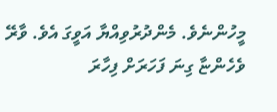މީހުންނެވެ. މެންދުރުވިއްޔާ އަވީގަ އެވެ. ވާރޭ ވެހެންޏާ ގިނަ ފަހަރަށް ފިހާރަ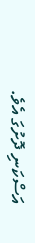އަސްކަނި ދޮށުގަ އެވެ.